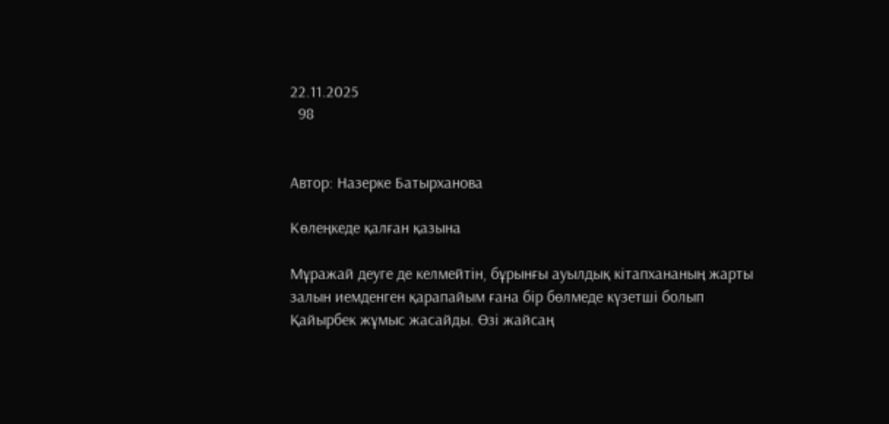22.11.2025
  98


Автор: Назерке Батырханова

Көлеңкеде қалған қазына

Мұражай деуге де келмейтін, бұрынғы ауылдық кітапхананың жарты залын иемденген қарапайым ғана бір бөлмеде күзетші болып Қайырбек жұмыс жасайды. Өзі жайсаң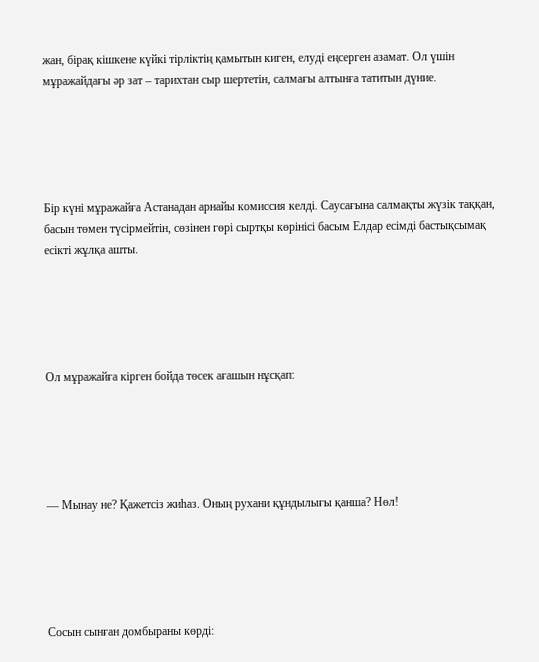жан, бірақ кішкене күйкі тірліктің қамытын киген, елуді еңсерген азамат. Ол үшін мұражайдағы әр зат – тарихтан сыр шертетін, салмағы алтынға татитын дүние.





Бір күні мұражайға Астанадан арнайы комиссия келді. Саусағына салмақты жүзік таққан, басын төмен түсірмейтін, сөзінен гөрі сыртқы көрінісі басым Елдар есімді бастықсымақ есікті жұлқа ашты.





Ол мұражайға кірген бойда төсек ағашын нұсқап:





— Мынау не? Қажетсіз жиһаз. Оның рухани құндылығы қанша? Нөл!





Сосын сынған домбыраны көрді: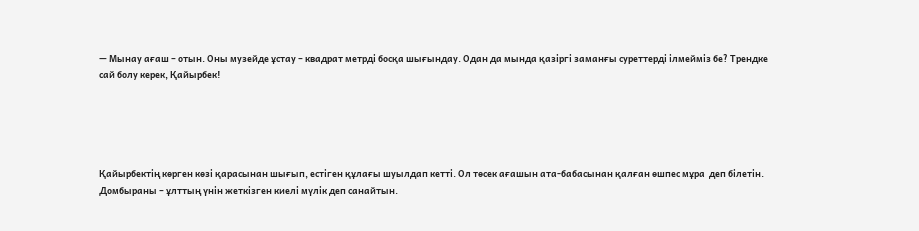— Мынау ағаш – отын. Оны музейде ұстау – квадрат метрді босқа шығындау. Одан да мында қазіргі заманғы суреттерді ілмейміз бе? Трендке сай болу керек, Қайырбек!





Қайырбектің көрген көзі қарасынан шығып, естіген құлағы шуылдап кетті. Ол төсек ағашын ата-бабасынан қалған өшпес мұра  деп білетін. Домбыраны – ұлттың үнін жеткізген киелі мүлік деп санайтын.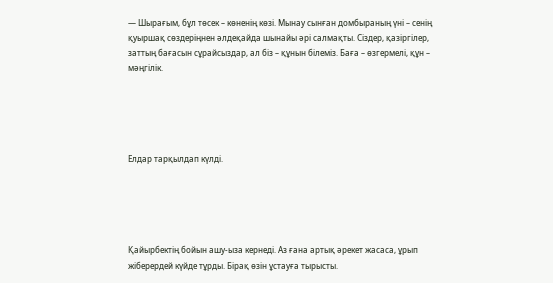— Шырағым, бұл төсек – көненің көзі. Мынау сынған домбыраның үні – сенің қуыршақ сөздеріңнен әлдеқайда шынайы әрі салмақты. Сіздер, қазіргілер, заттың бағасын сұрайсыздар, ал біз – құнын білеміз. Баға – өзгермелі, құн – мәңгілік.





Елдар тарқылдап күлді.





Қайырбектің бойын ашу-ыза кернеді. Аз ғана артық әрекет жасаса, ұрып жіберердей күйде тұрды. Бірақ өзін ұстауға тырысты.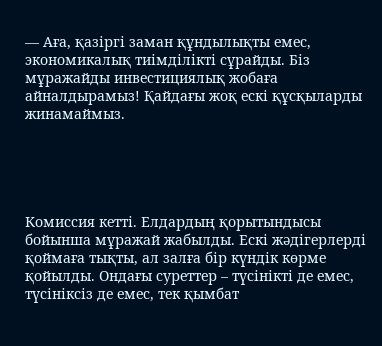— Аға, қазіргі заман құндылықты емес, экономикалық тиімділікті сұрайды. Біз мұражайды инвестициялық жобаға айналдырамыз! Қайдағы жоқ ескі құсқыларды жинамаймыз.





Комиссия кетті. Елдардың қорытындысы бойынша мұражай жабылды. Ескі жәдігерлерді қоймаға тықты, ал залға бір күндік көрме қойылды. Ондағы суреттер – түсінікті де емес, түсініксіз де емес, тек қымбат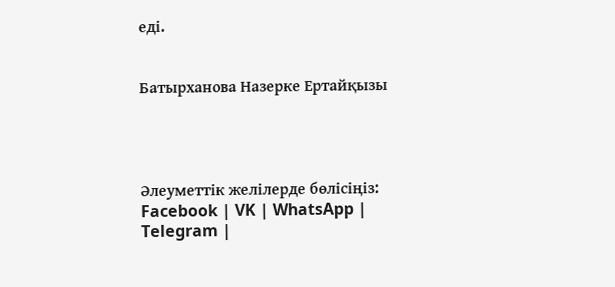еді.


Батырханова Назерке Ертайқызы




Әлеуметтік желілерде бөлісіңіз:
Facebook | VK | WhatsApp | Telegram |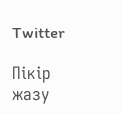Twitter

Пікір жазу